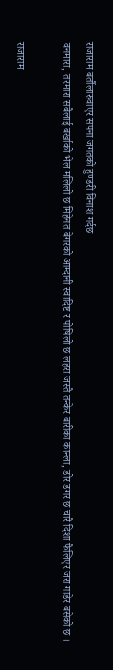राजाराम बर्तौलारुवाएर सपना जगतको हुण्डरी विनाश गर्दछ
वनमारा, तरमारा सबैलाई बर्खाको भेल मलिलो छ मिहेनत बेगरको आम्दानी स्वादिष्ट र पोषिलो छ लहरा जस्तै तन्केर बारीका कान्ला, डोर डगर छ चारै दिशा फैलिएर जरा गाडेर बसेको छ ।

राजाराम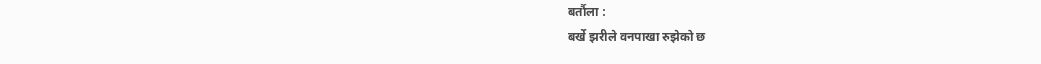बर्तौला :
बर्खे झरीले वनपाखा रुझेको छ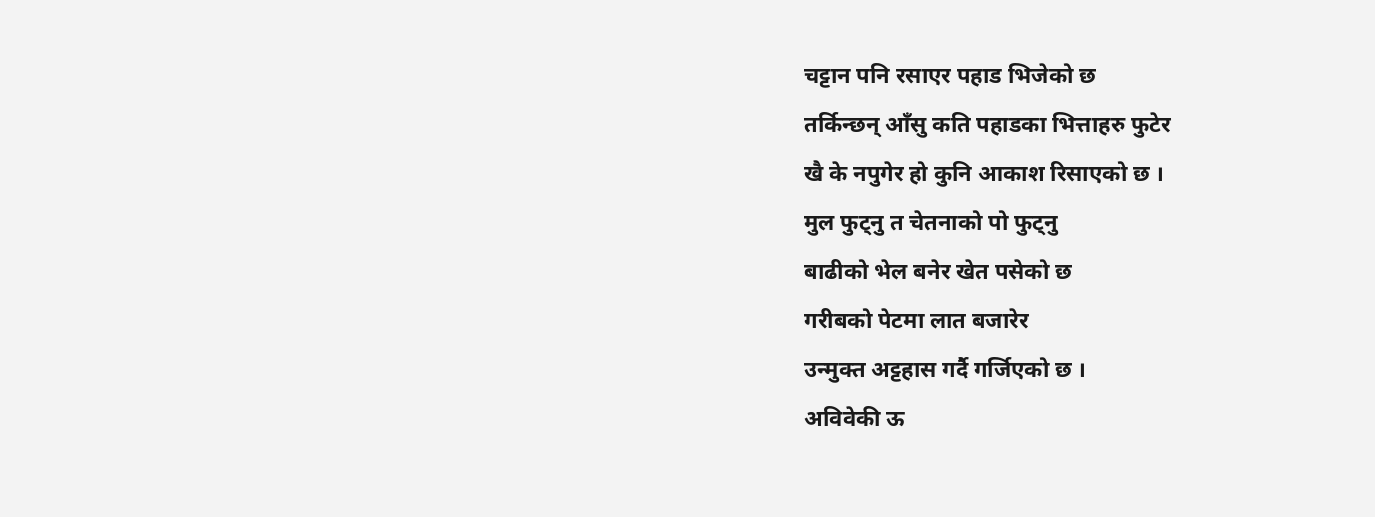चट्टान पनि रसाएर पहाड भिजेको छ
तर्किन्छन् आँसु कति पहाडका भित्ताहरु फुटेर
खै के नपुगेर हो कुनि आकाश रिसाएको छ ।
मुल फुट्नु त चेतनाको पो फुट्नु
बाढीको भेल बनेर खेत पसेको छ
गरीबको पेटमा लात बजारेर
उन्मुक्त अट्टहास गर्दै गर्जिएको छ ।
अविवेकी ऊ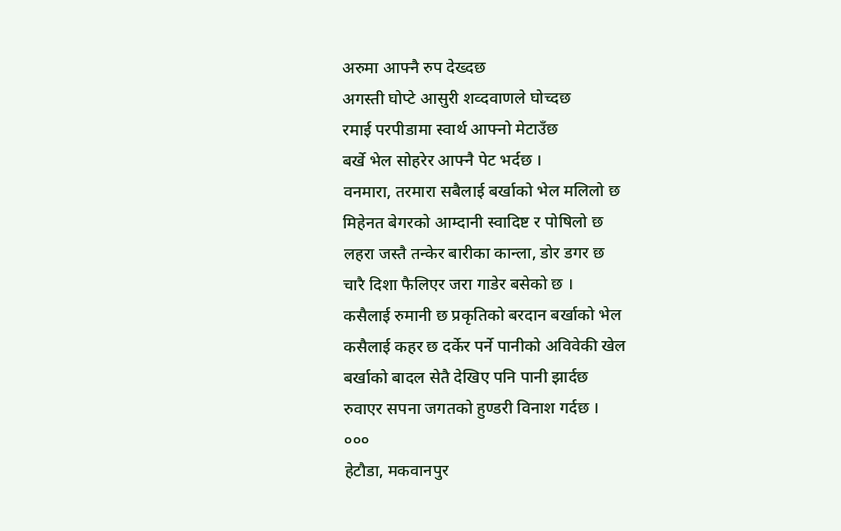अरुमा आफ्नै रुप देख्दछ
अगस्ती घोप्टे आसुरी शव्दवाणले घोच्दछ
रमाई परपीडामा स्वार्थ आफ्नो मेटाउँछ
बर्खे भेल सोहरेर आफ्नै पेट भर्दछ ।
वनमारा, तरमारा सबैलाई बर्खाको भेल मलिलो छ
मिहेनत बेगरको आम्दानी स्वादिष्ट र पोषिलो छ
लहरा जस्तै तन्केर बारीका कान्ला, डोर डगर छ
चारै दिशा फैलिएर जरा गाडेर बसेको छ ।
कसैलाई रुमानी छ प्रकृतिको बरदान बर्खाको भेल
कसैलाई कहर छ दर्केर पर्ने पानीको अविवेकी खेल
बर्खाको बादल सेतै देखिए पनि पानी झार्दछ
रुवाएर सपना जगतको हुण्डरी विनाश गर्दछ ।
०००
हेटौडा, मकवानपुर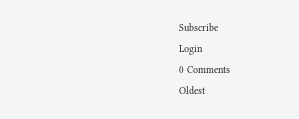Subscribe
Login
0 Comments
Oldest